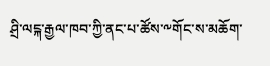ཤྲི་ལངྐ་རྒྱལ་ཁབ་ཀྱི་ནང་པ་ཚོས་༸གོང་ས་མཆོག་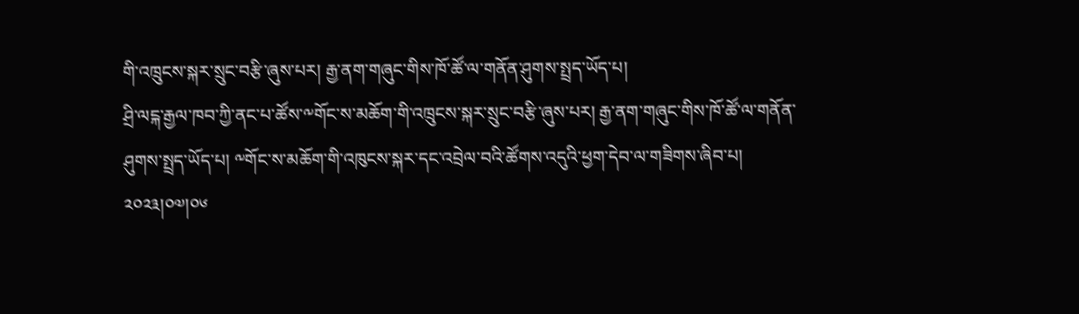གི་འཁྲུངས་སྐར་སྲུང་བརྩི་ཞུས་པར། རྒྱ་ནག་གཞུང་གིས་ཁོ་ཚོ་ལ་གནོན་ཤུགས་སྤྲད་ཡོད་པ།
ཤྲི་ལངྐ་རྒྱལ་ཁབ་ཀྱི་ནང་པ་ཚོས་༸གོང་ས་མཆོག་གི་འཁྲུངས་སྐར་སྲུང་བརྩི་ཞུས་པར། རྒྱ་ནག་གཞུང་གིས་ཁོ་ཚོ་ལ་གནོན་ཤུགས་སྤྲད་ཡོད་པ། ༸གོང་ས་མཆོག་གི་འཁུངས་སྐར་དང་འབྲེལ་བའི་ཚོགས་འདུའི་ཕྱག་དེབ་ལ་གཟིགས་ཞིབ་པ། ༢༠༢༣།༠༧།༠༦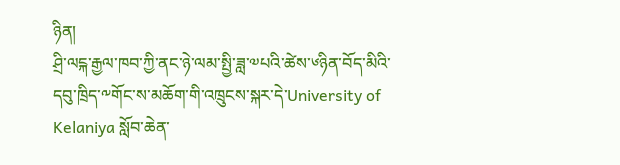ཉིན།
ཤྲི་ལངྐ་རྒྱལ་ཁབ་ཀྱི་ནང་ཉེ་ལམ་སྤྱི་ཟླ་༧པའི་ཚེས་༦ཉིན་བོད་མིའི་དབུ་ཁྲིད་༸གོང་ས་མཆོག་གི་འཁྲུངས་སྐར་དེ་University of Kelaniya སློབ་ཆེན་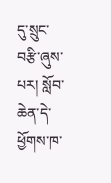དུ་སྲུང་བརྩི་ཞུས་པར། སློབ་ཆེན་དེ་ཕྱོགས་ཁ་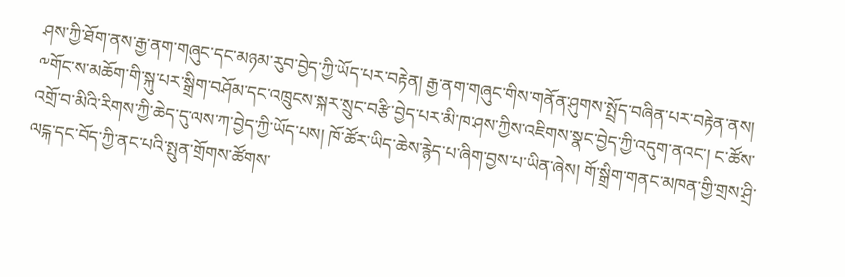ཤས་ཀྱི་ཐོག་ནས་རྒྱ་ནག་གཞུང་དང་མཉམ་རུབ་བྱེད་ཀྱི་ཡོད་པར་བརྟེན། རྒྱ་ནག་གཞུང་གིས་གནོན་ཤུགས་སྤྲོད་བཞིན་པར་བརྟེན་ནས། ༸གོང་ས་མཆོག་གི་སྐུ་པར་སྒྲིག་བཤོམ་དང་འཁྲུངས་སྐར་སྲུང་བརྩི་བྱེད་པར་མི་ཁ་ཤས་ཀྱིས་འཇིགས་སྣང་བྱེད་ཀྱི་འདུག་ནའང་། ང་ཚོས་འགྲོ་བ་མིའི་རིགས་ཀྱི་ཆེད་དུ་ལས་ཀ་བྱེད་ཀྱི་ཡོད་པས། ཁོ་ཚོར་ཡིད་ཆེས་རྙེད་པ་ཞིག་བྱས་པ་ཡིན་ཞེས། གོ་སྒྲིག་གནང་མཁན་གྱི་གྲས་ཤྲི་ལངྐ་དང་བོད་ཀྱི་ནང་པའི་སྤུན་གྲོགས་ཚོགས་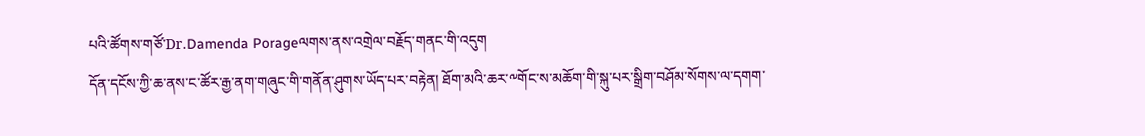པའི་ཚོགས་གཙོ་Dr.Damenda Porageལགས་ནས་འགྲེལ་བརྗོད་གནང་གི་འདུག
དོན་དངོས་ཀྱི་ཆ་ནས་ང་ཚོར་རྒྱ་ནག་གཞུང་གི་གནོན་ཤུགས་ཡོད་པར་བརྟེན། ཐོག་མའི་ཆར་༸གོང་ས་མཆོག་གི་སྐུ་པར་སྒྲིག་བཤོམ་སོགས་ལ་དགག་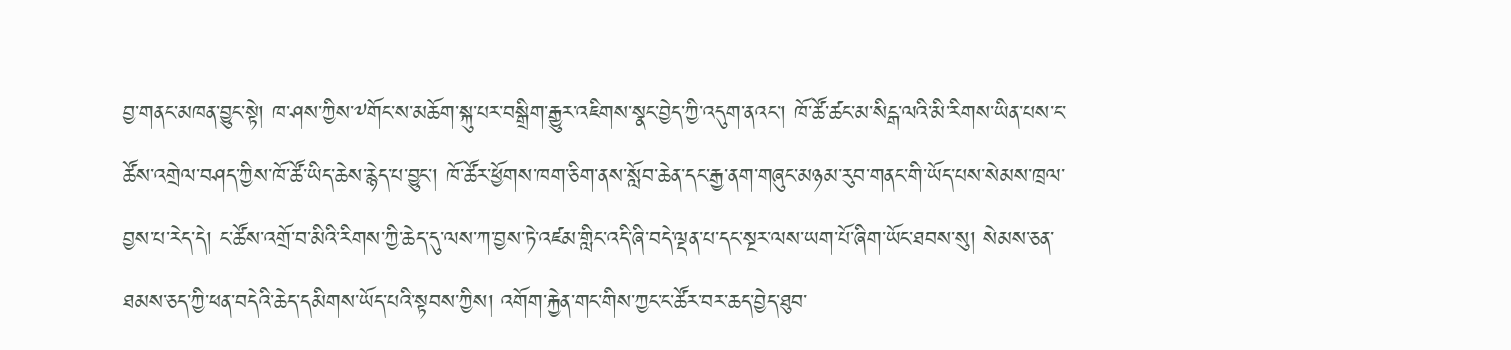བྱ་གནང་མཁན་བྱུང་སྟེ། ཁ་ཤས་ཀྱིས་༸གོང་ས་མཆོག་སྐུ་པར་བསྒྲིག་རྒྱུར་འཇིགས་སྣང་བྱེད་ཀྱི་འདུག་ནའང་། ཁོ་ཚོ་ཚང་མ་སིངྒ་ལའི་མི་རིགས་ཡིན་པས་ང་ཚོས་འགྲེལ་བཤད་ཀྱིས་ཁོ་ཚོ་ཡིད་ཆེས་རྙེད་པ་བྱུང་། ཁོ་ཚོར་ཕྱོགས་ཁག་ཅིག་ནས་སློབ་ཆེན་དང་རྒྱ་ནག་གཞུང་མཉམ་རུབ་གནང་གི་ཡོད་པས་སེམས་ཁྲལ་བྱས་པ་རེད་དེ། ང་ཚོས་འགྲོ་བ་མིའི་རིགས་ཀྱི་ཆེད་དུ་ལས་ཀ་བྱས་ཏེ་འཛམ་གླིང་འདི་ཞི་བདེ་ལྡན་པ་དང་སྔར་ལས་ཡག་པོ་ཞིག་ཡོང་ཐབས་སུ། སེམས་ཅན་ཐམས་ཅད་ཀྱི་ཕན་བདེའི་ཆེད་དམིགས་ཡོད་པའི་སྟབས་ཀྱིས། འགོག་རྐྱེན་གང་གིས་ཀྱང་ང་ཚོར་བར་ཆད་བྱེད་ཐུབ་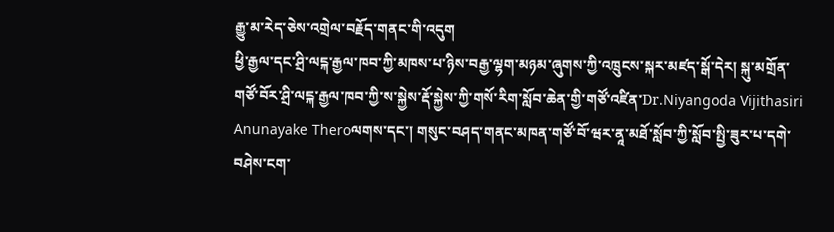རྒྱུ་མ་རེད་ཅེས་འགྲེལ་བརྗོད་གནང་གི་འདུག
ཕྱི་རྒྱལ་དང་ཤྲི་ལངྐ་རྒྱལ་ཁབ་ཀྱི་མཁས་པ་ཉིས་བརྒྱ་ལྷག་མཉམ་ཞུགས་ཀྱི་འཁྲུངས་སྐར་མཛད་སྒོ་དེར། སྐུ་མགྲོན་གཙོ་བོར་ཤྲི་ལངྐ་རྒྱལ་ཁབ་ཀྱི་ས་སྐྱེས་རྡོ་སྐྱེས་ཀྱི་གསོ་རིག་སློབ་ཆེན་གྱི་གཙོ་འཛིན་Dr.Niyangoda Vijithasiri Anunayake Theroལགས་དང་། གསུང་བཤད་གནང་མཁན་གཙོ་བོ་ཝར་ནཱ་མཐོ་སློབ་ཀྱི་སློབ་སྤྱི་ཟུར་པ་དགེ་བཤེས་ངག་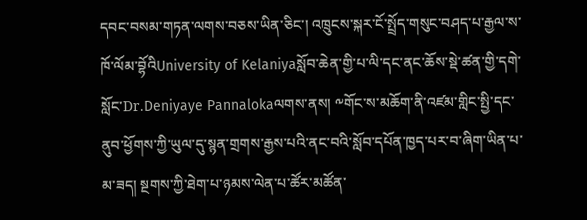དབང་བསམ་གཏན་ལགས་བཅས་ཡིན་ཅིང་། འཁྲུངས་སྐར་ངོ་སྤྲོད་གསུང་བཤད་པ་རྒྱལ་ས་ཁོ་ལོམ་བྷོའིUniversity of Kelaniyaསློབ་ཆེན་གྱི་པ་ལི་དང་ནང་ཆོས་སྡེ་ཚན་གྱི་དགེ་སློང་Dr.Deniyaye Pannalokaལགས་ནས། ༸གོང་ས་མཆོག་ནི་འཛམ་གླིང་སྤྱི་དང་ནུབ་ཕྱོགས་ཀྱི་ཡུལ་དུ་སྙན་གྲགས་རྒྱས་པའི་ནང་བའི་སློབ་དཔོན་ཁྱད་པར་བ་ཞིག་ཡིན་པ་མ་ཟད། སྔགས་ཀྱི་ཐེག་པ་ཉམས་ལེན་པ་ཚོར་མཚོན་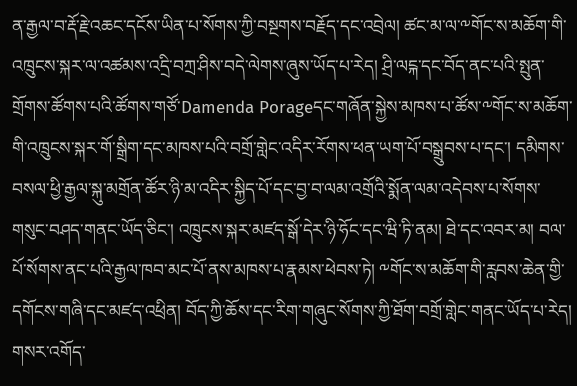ན་རྒྱལ་བ་རྡོ་རྗེ་འཆང་དངོས་ཡིན་པ་སོགས་ཀྱི་བསྔགས་བརྗོད་དང་འབྲེལ། ཚང་མ་ལ་༸གོང་ས་མཆོག་གི་འཁྲུངས་སྐར་ལ་འཚམས་འདྲི་བཀྲ་ཤིས་བདེ་ལེགས་ཞུས་ཡོད་པ་རེད། ཤྲི་ལངྐ་དང་བོད་ནང་པའི་སྤུན་གྲོགས་ཚོགས་པའི་ཚོགས་གཙོ་Damenda Porageདང་གཞོན་སྐྱེས་མཁས་པ་ཚོས་༸གོང་ས་མཆོག་གི་འཁྲུངས་སྐར་གོ་སྒྲིག་དང་མཁས་པའི་བགྲོ་གླེང་འདིར་རོགས་ཕན་ཡག་པོ་བསྒྲུབས་པ་དང་། དམིགས་བསལ་ཕྱི་རྒྱལ་སྐུ་མགྲོན་ཚོར་ཉི་མ་འདིར་སྐྱིད་པོ་དང་བྱ་བ་ལམ་འགྲོའི་སྨོན་ལམ་འདེབས་པ་སོགས་གསུང་བཤད་གནང་ཡོད་ཅིང་། འཁྲུངས་སྐར་མཛད་སྒོ་དེར་ཉི་ཧོང་དང་ཝི་ཏི་ནམ། ཐེ་དང་འབར་མ། བལ་པོ་སོགས་ནང་པའི་རྒྱལ་ཁབ་མང་པོ་ནས་མཁས་པ་རྣམས་ཕེབས་ཏེ། ༸གོང་ས་མཆོག་གི་རླབས་ཆེན་གྱི་དགོངས་གཞི་དང་མཛད་འཕྲིན། བོད་ཀྱི་ཆོས་དང་རིག་གཞུང་སོགས་ཀྱི་ཐོག་བགྲོ་གླེང་གནང་ཡོད་པ་རེད།
གསར་འགོད་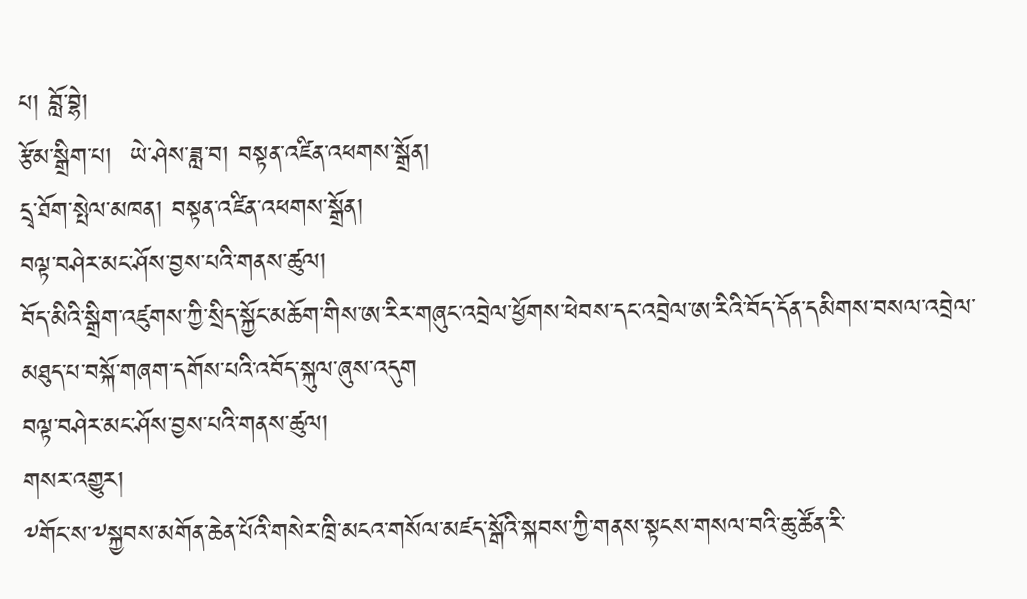པ། བློ་བྷེ།
རྩོམ་སྒྲིག་པ།  ཡེ་ཤེས་ཟླ་བ། བསྟན་འཛིན་འཕགས་སྒྲོན།
དྲྭ་ཐོག་སྤེལ་མཁན། བསྟན་འཛིན་འཕགས་སྒྲོན།
བལྟ་བཤེར་མང་ཤོས་བྱས་པའི་གནས་ཚུལ།
བོད་མིའི་སྒྲིག་འཛུགས་ཀྱི་སྲིད་སྐྱོང་མཆོག་གིས་ཨ་རིར་གཞུང་འབྲེལ་ཕྱོགས་ཕེབས་དང་འབྲེལ་ཨ་རིའི་བོད་དོན་དམིགས་བསལ་འབྲེལ་མཐུད་པ་བསྐོ་གཞག་དགོས་པའི་འབོད་སྐུལ་ཞུས་འདུག
བལྟ་བཤེར་མང་ཤོས་བྱས་པའི་གནས་ཚུལ།
གསར་འགྱུར།
༸གོང་ས་༸སྐྱབས་མགོན་ཆེན་པོའི་གསེར་ཁྲི་མངའ་གསོལ་མཛད་སྒོའི་སྐབས་ཀྱི་གནས་སྟངས་གསལ་བའི་ཆུ་ཚོན་རི་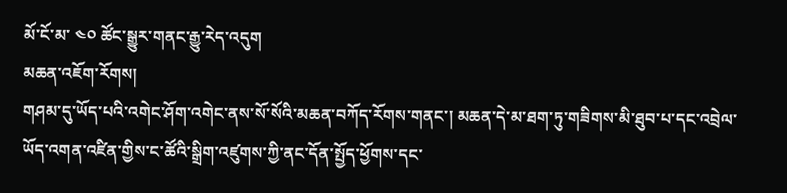མོ་ངོ་མ་ ༤༠ ཚོང་སྒྱུར་གནང་རྒྱུ་རེད་འདུག
མཆན་འཇོག་རོགས།
གཤམ་དུ་ཡོད་པའི་འགེང་ཤོག་འགེང་ནས་སོ་སོའི་མཆན་བཀོད་རོགས་གནང་། མཆན་དེ་མ་ཐག་ཏུ་གཟིགས་མི་ཐུབ་པ་དང་འབྲེལ་ཡོད་འགན་འཛིན་གྱིས་ང་ཚོའི་སྒྲིག་འཛུགས་ཀྱི་ནང་དོན་སྤྱོད་ཕྱོགས་དང་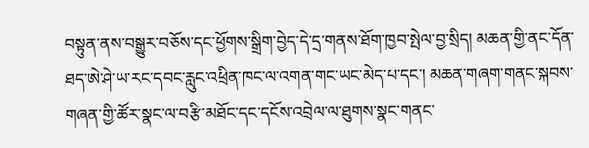བསྟུན་ནས་བསྒྱུར་བཅོས་དང་ཕྱོགས་སྒྲིག་བྱེད་དེ་དྲ་གནས་ཐོག་ཁྱབ་སྤེལ་བྱ་སྲིད། མཆན་གྱི་ནང་དོན་ཐད་ཨེ་ཤེ་ཡ་རང་དབང་རླུང་འཕྲིན་ཁང་ལ་འགན་གང་ཡང་མེད་པ་དང་། མཆན་གཞག་གནང་སྐབས་གཞན་གྱི་ཚོར་སྣང་ལ་བརྩི་མཐོང་དང་དངོས་འབྲེལ་ལ་ཐུགས་སྣང་གནང་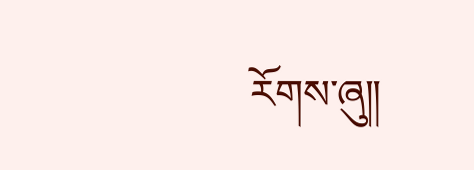རོགས་ཞུ༎